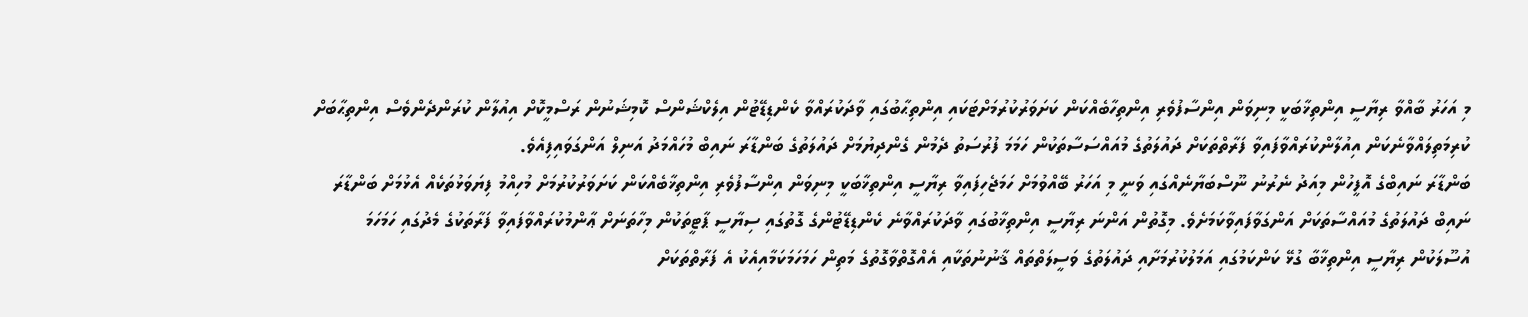މި އަހަރު ބާއްވާ ރިޔާސީ އިންތިޚާބަކީ މިނިވަން އިންސާފުވެރި އިންތިހާބެއްކަން ކަށަވަރުކުރުމަށްޓަކައި އިންތިޙާބުގައި ވާދަކުރައްވާ ކެންޑިޑޭޓުން އިލެކްޝަންސް ކޮމިޝަނުން ރަސްމީކޮށް އިއުލާން ކުރަންދެންވެސް އިންތިޙާބަށް ކުރިމަތިލައްވާނެކަން އިއުލާންކުރައްވާފައިވާ ފަރާތްތަކަށް ދައުލަތުގެ މުއައްސަސާތަކުން ހަމަމަ ފުރުސަތު ދެމުން ގެންދިޔުމަށް ދައުލަތުގެ ބަންޑާރަ ނައިބް މުހައްމަދު އަނިލް އަންގަވައިފިއެވެ.
ބަންޑާރަ ނައިބްގެ އޮފީހުން މިއަދު ނެރުނު ނޫސްބަޔާނެއްގައި ވަނީ މި އަހަރު ބޭއްވުމަށް ހަމަޖެހިފައިވާ ރިޔާސީ އިންތިޚާބަކީ މިނިވަން އިންސާފުވެރި އިންތިޚާބެއްކަން ކަށަވަރުކުރުމަށް މުހިއްމު ފިޔަވަޅުތަކެއް އެޅުމަށް ބަންޑާރަ ނައިބް ދައުލަތުގެ މުއައްސާތަކަށް އަންގަވާފައިވާކަމަށެވެ. މިގޮތުން އަންނަ ރިޔާސީ އިންތިޚާބުގައި ވާދަކުރައްވާނެ ކެންޑިޑޭޓުންގެ ގޮތުގައި ސިޔާސީ ޕާޓީތަކުން މިހާތަނަށް ޢާންމުކުރައްވާފައިވާ ފަރާތަކުގެ މެދުގައި ހަމަހަމަ އުސޫލަކުން ރިޔާސީ އިންތިޚާބާ ގުޅޭ ކަންކަމުގައި އަމަލުކުރުމަށާއި ދައުލަތުގެ ވަސީލަތްތައް ޤާނުނުތަކާއި އެއްގޮތްވާގޮތުގެ މަތިން ހަމަހަމަކަމާއިއެކު އެ ފަރާތްތަކަށް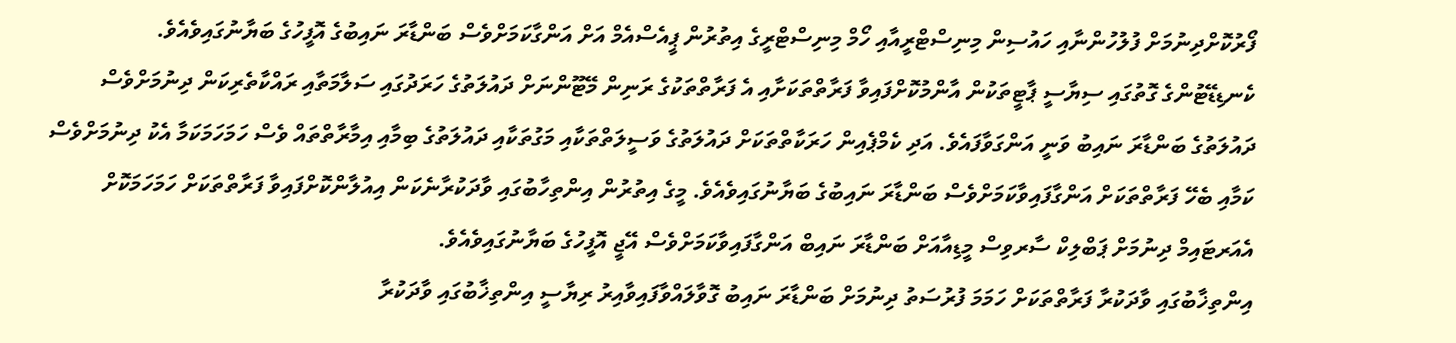ފޯރުކޮށްދިނުމަށް ފުލުހުންނާއި ހައުސިން މިނިސްޓްރީއާއި ހޯމް މިނިސްޓްރީގެ އިތުރުން ޕީއެސްއެމް އަށް އަންގާކަމަށްވެސް ބަންޑާރަ ނައިބުގެ އޮފީހުގެ ބަޔާނުގައިވެއެވެ.
ކެނޑިޑޭޓުންގެ ގޮތުގައި ސިޔާސީ ޕާޓީތަކުން އާންމުކޮށްފައިވާ ފަރާތްތަކަށާއި އެ ފަރާތްތަކުގެ ރަނިން މޭޓޫންނަށް ދައުލަތުގެ ހަރަދުގައި ސަލާމަތާއި ރައްކާތެރިކަން ދިނުމަށްވެސް ދައުލަތުގެ ބަންޑާރަ ނައިބު ވަނީ އަންގަވާފައެވެ. އަދި ކެމްޕެއިން ހަރަކާތްތަކަށް ދައުލަތުގެ ވަސީލަތްތަކާއި މަގުތަކާއި ދައުލަތުގެ ބިމާއި އިމާރާތްތައް ވެސް ހަމަހަމަކަމާ އެކު ދިނުމަށްވެސް ކަމާއި ބެހޭ ފަރާތްތަކަށް އަންގާފައިވާކަމަށްވެސް ބަންޑާރަ ނައިބުގެ ބަޔާނުގައިވެއެވެ. މީގެ އިތުރުން އިންތިހާބުގައި ވާދަކުރާނެކަން އިއުލާންކޮށްފައިވާ ފަރާތްތަކަށް ހަމަހަމަކޮށް އެއަރޓައިމް ދިނުމަށް ޕަބްލިކް ސާރވިސް މީޑިއާއަށް ބަންޑާރަ ނައިބް އަންގާފައިވާކަމަށްވެސް އޭޖީ އޮފީހުގެ ބަޔާނުގައިވެއެވެ.
އިންތިޚާބުގައި ވާދަކުރާ ފަރާތްތަކަށް ހަމަމަ ފުރުސަތު ދިނުމަށް ބަންޑާރަ ނައިބު ގޮވާލައްވާފައިވާއިރު ރިޔާސީ އިންތިޚާބުގައި ވާދަކުރާ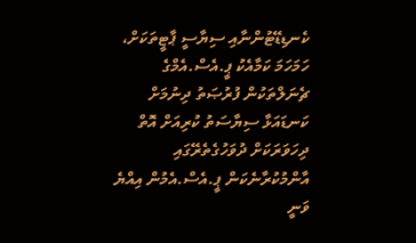ކެނޑިޑޭޓުންނާއި ސިޔާސީ ޕާޓީތަކަށް، ހަމަހަމަ ކަމާއެކު ޕީ.އެސް.އެމްގެ ޗެނަލްތަކުން ފުރުޞަތު ދިނުމަށް ކަނޑައަޅާ ސިޔާސަތު ކުރިއަށް އޮތް ދިހަވަރަކަށް ދުވަހުގެތެރޭގައި އާންމުކުރާނެކަން ޕީ.އެސް.އެމުން އިއްޔެ ވަނީ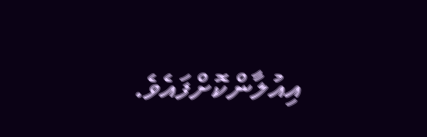އިއުލާންކޮށްފައެވެ.